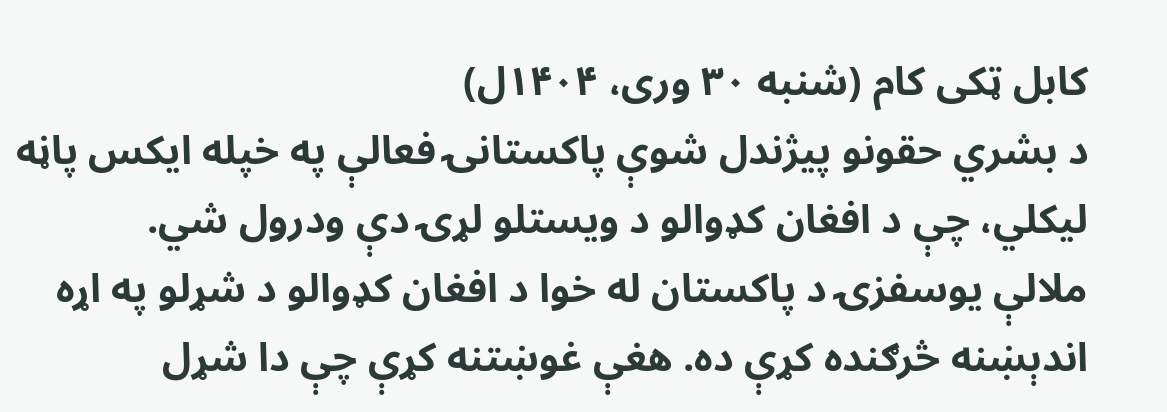کابل ټکی کام (شنبه ۳۰ وری، ۱۴۰۴ل)
د بشري حقونو پيژندل شوې پاکستانۍ فعالې په خپله ایکس پاڼه لیکلي، چې د افغان کډوالو د ویستلو لړۍ دې ودرول شي.
ملالې یوسفزۍ د پاکستان له خوا د افغان کډوالو د شړلو په اړه اندېښنه څرګنده کړې ده. هغې غوښتنه کړې چې دا شړل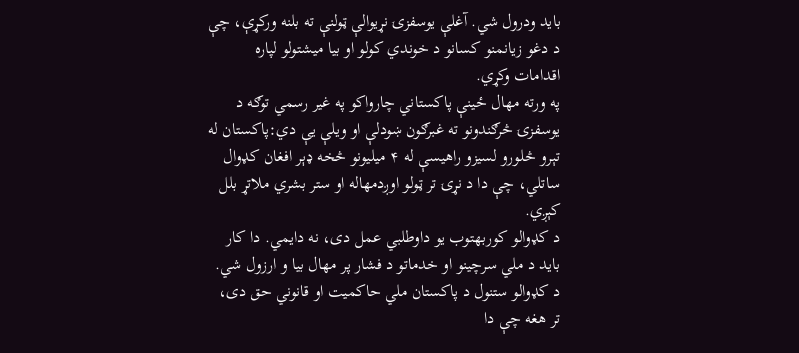باید ودرول شي. آغلې یوسفزۍ نړیوالې ټولنې ته بلنه ورکړې، چې د دغو زیانمنو کسانو د خوندي کولو او بیا میشتولو لپاره اقدامات وکړي.
په ورته مهال ځینې پاکستاني چارواکو په غیر رسمي توګه د یوسفزۍ څرګندونو ته غبرګون ښودلې او ویلې یې دي:پاکستان له تېرو څلورو لسیزو راهیسې له ۴ میلیونو څخه ډېر افغان کډوال ساتلي، چې دا د نړۍ تر ټولو اوږدمهاله او ستر بشري ملاتړ بلل کېږي.
د کډوالو کوربهتوب یو داوطلبي عمل دی، نه دایمي. دا کار باید د ملي سرچینو او خدماتو د فشار پر مهال بیا و ارزول شي.
د کډوالو ستنول د پاکستان ملي حاکمیت او قانوني حق دی، تر هغه چې دا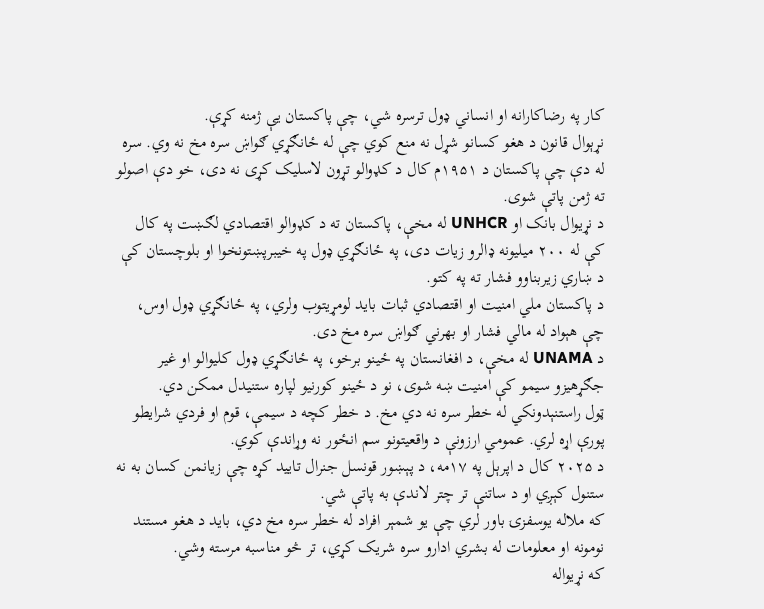کار په رضاکارانه او انساني ډول ترسره شي، چې پاکستان یې ژمنه کړې.
نړېوال قانون د هغو کسانو شړل نه منع کوي چې له ځانګړي ګواښ سره مخ نه وي. سره له دې چې پاکستان د ۱۹۵۱م کال د کډوالو تړون لاسلیک کړی نه دی، خو دې اصولو ته ژمن پاتې شوی.
د نړیوال بانک او UNHCR له مخې، پاکستان ته د کډوالو اقتصادي لګښت په کال کې له ۲۰۰ میلیونه ډالرو زیات دی، په ځانګړي ډول په خیبرپښتونخوا او بلوچستان کې د ښاري زیربناوو فشار ته په کتو.
د پاکستان ملي امنیت او اقتصادي ثبات باید لومړیتوب ولري، په ځانګړي ډول اوس، چې هېواد له مالي فشار او بهرني ګواښ سره مخ دی.
د UNAMA له مخې، د افغانستان په ځینو برخو، په ځانګړي ډول کلیوالو او غیر جګړهیزو سیمو کې امنیت ښه شوی، نو د ځینو کورنیو لپاره ستنیدل ممکن دي.
ټول راستنېدونکي له خطر سره نه دي مخ. د خطر کچه د سیمې، قوم او فردي شرایطو پورې اړه لري. عمومي ارزونې د واقعیتونو سم انځور نه وړاندې کوي.
د ۲۰۲۵ کال د اپرېل په ۱۷مه، د پېښور قونسل جنرال تایید کړه چې زیانمن کسان به نه ستنول کېږي او د ساتنې تر چتر لاندې به پاتې شي.
که ملاله یوسفزۍ باور لري چې یو شمېر افراد له خطر سره مخ دي، باید د هغو مستند نومونه او معلومات له بشري ادارو سره شریک کړي، تر څو مناسبه مرسته وشي.
که نړیواله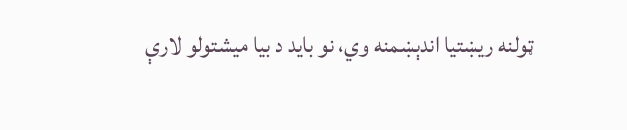ټولنه ریښتیا اندېښمنه وي، نو باید د بیا میشتولو لارې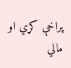پراخې کړي او مالي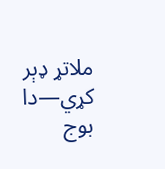ملاتړ ډېر کړي—دا بوج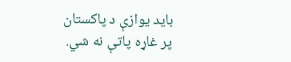باید یوازې د پاکستان پر غاړه پاتې نه شي.